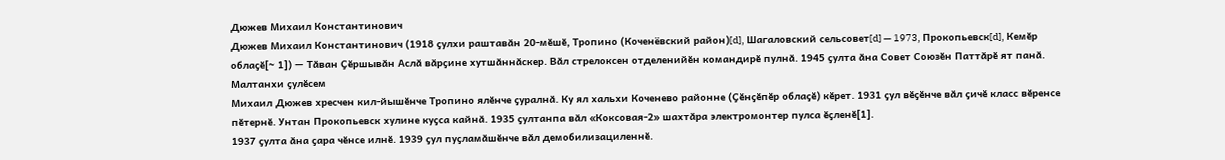Дюжев Михаил Константинович
Дюжев Михаил Константинович (1918 ҫулхи раштавӑн 20-мӗшӗ, Тропино (Коченёвский район)[d], Шагаловский сельсовет[d] — 1973, Прокопьевск[d], Кемӗр облаҫӗ[~ 1]) — Тӑван Ҫӗршывӑн Аслӑ вӑрҫине хутшӑннӑскер. Вӑл стрелоксен отделенийӗн командирӗ пулнӑ. 1945 ҫулта ӑна Совет Союзӗн Паттӑрӗ ят панӑ.
Малтанхи ҫулӗсем
Михаил Дюжев хресчен кил-йышӗнче Тропино ялӗнче ҫуралнӑ. Ку ял хальхи Коченево районне (Ҫӗнҫӗпӗр облаҫӗ) кӗрет. 1931 ҫул вӗҫӗнче вӑл ҫичӗ класс вӗренсе пӗтернӗ. Унтан Прокопьевск хулине куҫса кайнӑ. 1935 ҫултанпа вӑл «Коксовая-2» шахтӑра электромонтер пулса ӗҫленӗ[1].
1937 ҫулта ӑна ҫара чӗнсе илнӗ. 1939 ҫул пуҫламӑшӗнче вӑл демобилизациленнӗ.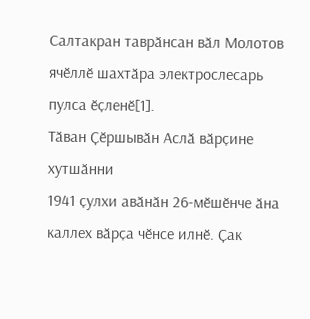Салтакран таврӑнсан вӑл Молотов ячӗллӗ шахтӑра электрослесарь пулса ӗҫленӗ[1].
Тӑван Ҫӗршывӑн Аслӑ вӑрҫине хутшӑнни
1941 ҫулхи авӑнӑн 26-мӗшӗнче ӑна каллех вӑрҫа чӗнсе илнӗ. Ҫак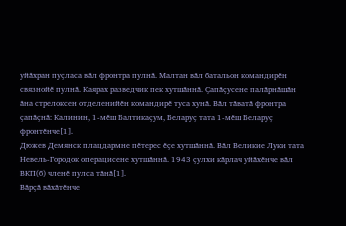уйӑхран пуҫласа вӑл фронтра пулнӑ. Малтан вӑл батальон командирӗн связнойӗ пулнӑ. Каярах разведчик пек хутшӑннӑ. Ҫапӑҫусене палӑрнӑшӑн ӑна стрелоксен отделенийӗн командирӗ туса хунӑ. Вӑл тӑватӑ фронтра ҫапӑҫнӑ: Калинин, 1-мӗш Балтикаҫум, Беларуҫ тата 1-мӗш Беларуҫ фронтӗнче[1].
Дюжев Демянск плацдармне пӗтерес ӗҫе хутшӑннӑ. Вӑл Великие Луки тата Невель-Городок операцисене хутшӑннӑ. 1943 ҫулхи кӑрлач уйӑхӗнче вӑл ВКП(б) членӗ пулса тӑнӑ[1].
Вӑрҫӑ вӑхӑтӗнче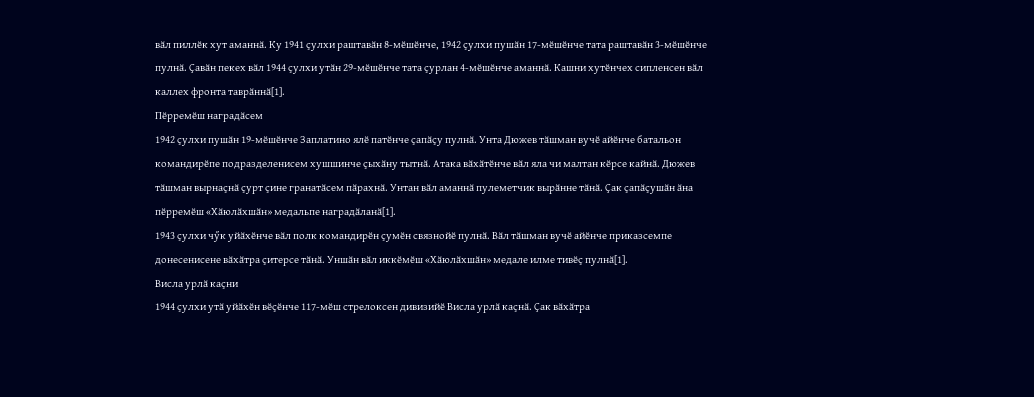вӑл пиллӗк хут аманнӑ. Ку 1941 ҫулхи раштавӑн 8-мӗшӗнче, 1942 ҫулхи пушӑн 17-мӗшӗнче тата раштавӑн 3-мӗшӗнче пулнӑ. Ҫавӑн пекех вӑл 1944 ҫулхи утӑн 29-мӗшӗнче тата ҫурлан 4-мӗшӗнче аманнӑ. Кашни хутӗнчех сипленсен вӑл каллех фронта таврӑннӑ[1].
Пӗрремӗш наградӑсем
1942 ҫулхи пушӑн 19-мӗшӗнче Заплатино ялӗ патӗнче ҫапӑҫу пулнӑ. Унта Дюжев тӑшман вучӗ айӗнче батальон командирӗпе подразделенисем хушшинче ҫыхӑну тытнӑ. Атака вӑхӑтӗнче вӑл яла чи малтан кӗрсе кайнӑ. Дюжев тӑшман вырнаҫнӑ ҫурт ҫине гранатӑсем пӑрахнӑ. Унтан вӑл аманнӑ пулеметчик вырӑнне тӑнӑ. Ҫак ҫапӑҫушӑн ӑна пӗрремӗш «Хӑюлӑхшӑн» медальпе наградӑланӑ[1].
1943 ҫулхи чӳк уйӑхӗнче вӑл полк командирӗн ҫумӗн связнойӗ пулнӑ. Вӑл тӑшман вучӗ айӗнче приказсемпе донесенисене вӑхӑтра ҫитерсе тӑнӑ. Уншӑн вӑл иккӗмӗш «Хӑюлӑхшӑн» медале илме тивӗҫ пулнӑ[1].
Висла урлӑ каҫни
1944 ҫулхи утӑ уйӑхӗн вӗҫӗнче 117-мӗш стрелоксен дивизийӗ Висла урлӑ каҫнӑ. Ҫак вӑхӑтра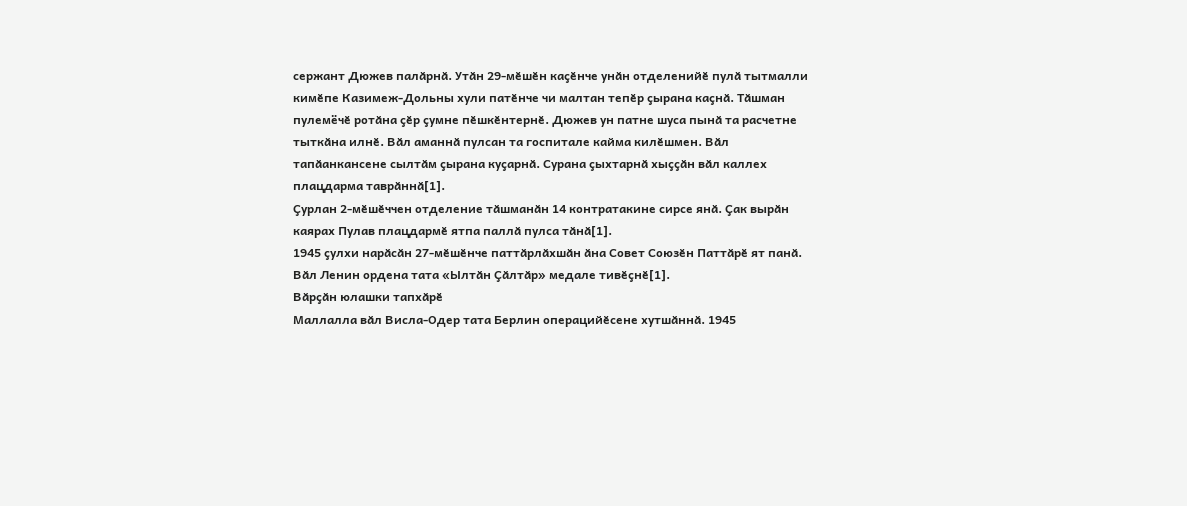сержант Дюжев палӑрнӑ. Утӑн 29-мӗшӗн каҫӗнче унӑн отделенийӗ пулӑ тытмалли кимӗпе Казимеж-Дольны хули патӗнче чи малтан тепӗр ҫырана каҫнӑ. Тӑшман пулемёчӗ ротӑна ҫӗр ҫумне пӗшкӗнтернӗ. Дюжев ун патне шуса пынӑ та расчетне тыткӑна илнӗ. Вӑл аманнӑ пулсан та госпитале кайма килӗшмен. Вӑл тапӑанкансене сылтӑм ҫырана куҫарнӑ. Сурана ҫыхтарнӑ хыҫҫӑн вӑл каллех плацдарма таврӑннӑ[1].
Ҫурлан 2-мӗшӗччен отделение тӑшманӑн 14 контратакине сирсе янӑ. Ҫак вырӑн каярах Пулав плацдармӗ ятпа паллӑ пулса тӑнӑ[1].
1945 ҫулхи нарӑсӑн 27-мӗшӗнче паттӑрлӑхшӑн ӑна Совет Союзӗн Паттӑрӗ ят панӑ. Вӑл Ленин ордена тата «Ылтӑн Ҫӑлтӑр» медале тивӗҫнӗ[1].
Вӑрҫӑн юлашки тапхӑрӗ
Маллалла вӑл Висла-Одер тата Берлин операцийӗсене хутшӑннӑ. 1945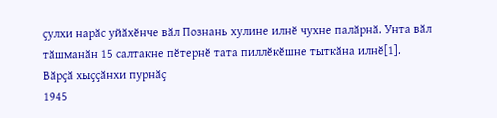ҫулхи нарӑс уйӑхӗнче вӑл Познань хулине илнӗ чухне палӑрнӑ. Унта вӑл тӑшманӑн 15 салтакне пӗтернӗ тата пиллӗкӗшне тыткӑна илнӗ[1].
Вӑрҫӑ хыҫҫӑнхи пурнӑҫ
1945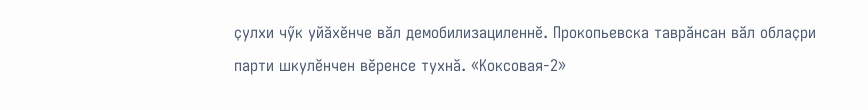ҫулхи чӳк уйӑхӗнче вӑл демобилизациленнӗ. Прокопьевска таврӑнсан вӑл облаҫри парти шкулӗнчен вӗренсе тухнӑ. «Коксовая-2»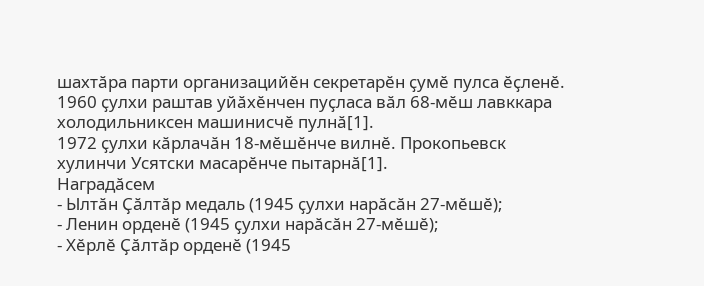шахтӑра парти организацийӗн секретарӗн ҫумӗ пулса ӗҫленӗ. 1960 ҫулхи раштав уйӑхӗнчен пуҫласа вӑл 68-мӗш лавккара холодильниксен машинисчӗ пулнӑ[1].
1972 ҫулхи кӑрлачӑн 18-мӗшӗнче вилнӗ. Прокопьевск хулинчи Усятски масарӗнче пытарнӑ[1].
Наградӑсем
- Ылтӑн Ҫӑлтӑр медаль (1945 ҫулхи нарӑсӑн 27-мӗшӗ);
- Ленин орденӗ (1945 ҫулхи нарӑсӑн 27-мӗшӗ);
- Хӗрлӗ Ҫӑлтӑр орденӗ (1945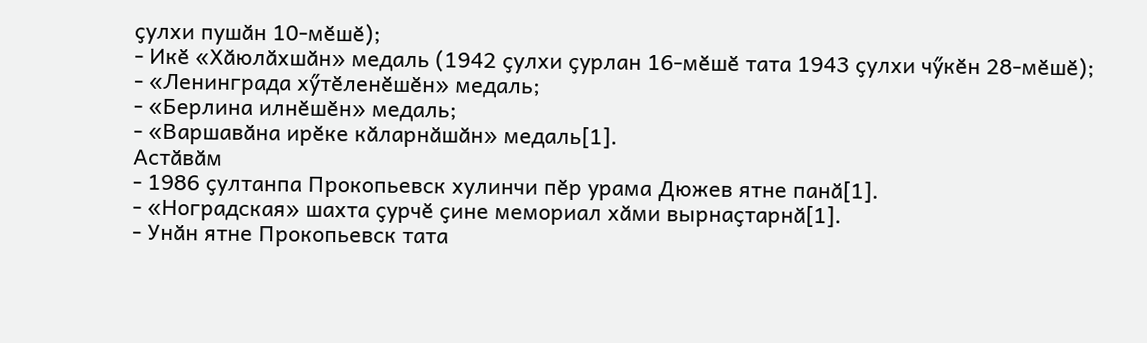ҫулхи пушӑн 10-мӗшӗ);
- Икӗ «Хӑюлӑхшӑн» медаль (1942 ҫулхи ҫурлан 16-мӗшӗ тата 1943 ҫулхи чӳкӗн 28-мӗшӗ);
- «Ленинграда хӳтӗленӗшӗн» медаль;
- «Берлина илнӗшӗн» медаль;
- «Варшавӑна ирӗке кӑларнӑшӑн» медаль[1].
Астӑвӑм
- 1986 ҫултанпа Прокопьевск хулинчи пӗр урама Дюжев ятне панӑ[1].
- «Ноградская» шахта ҫурчӗ ҫине мемориал хӑми вырнаҫтарнӑ[1].
- Унӑн ятне Прокопьевск тата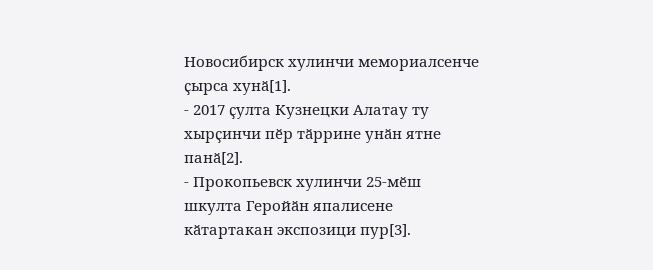Новосибирск хулинчи мемориалсенче ҫырса хунӑ[1].
- 2017 ҫулта Кузнецки Алатау ту хырҫинчи пӗр тӑррине унӑн ятне панӑ[2].
- Прокопьевск хулинчи 25-мӗш шкулта Геройӑн япалисене кӑтартакан экспозици пур[3].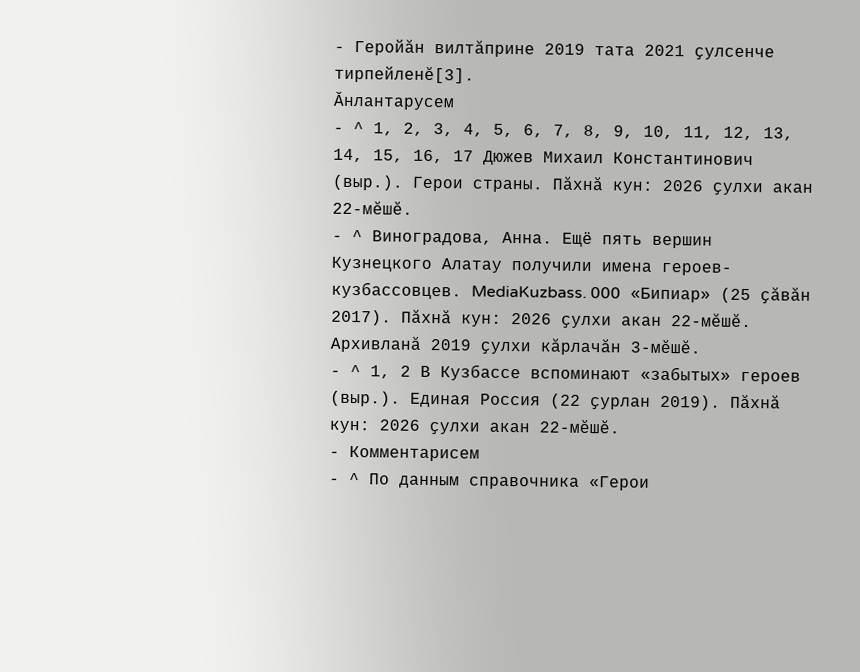- Геройӑн вилтӑприне 2019 тата 2021 ҫулсенче тирпейленӗ[3].
Ӑнлантарусем
- ^ 1, 2, 3, 4, 5, 6, 7, 8, 9, 10, 11, 12, 13, 14, 15, 16, 17 Дюжев Михаил Константинович (выр.). Герои страны. Пӑхнӑ кун: 2026 ҫулхи акан 22-мӗшӗ.
- ^ Виноградова, Анна. Ещё пять вершин Кузнецкого Алатау получили имена героев-кузбассовцев. MediaKuzbass. ООО «Бипиар» (25 ҫӑвӑн 2017). Пӑхнӑ кун: 2026 ҫулхи акан 22-мӗшӗ. Архивланӑ 2019 ҫулхи кӑрлачӑн 3-мӗшӗ.
- ^ 1, 2 В Кузбассе вспоминают «забытых» героев (выр.). Единая Россия (22 ҫурлан 2019). Пӑхнӑ кун: 2026 ҫулхи акан 22-мӗшӗ.
- Комментарисем
- ^ По данным справочника «Герои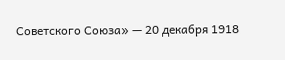Советского Союза» — 20 декабря 1918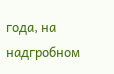года, на надгробном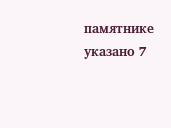памятнике указано 7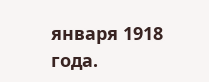января 1918 года.